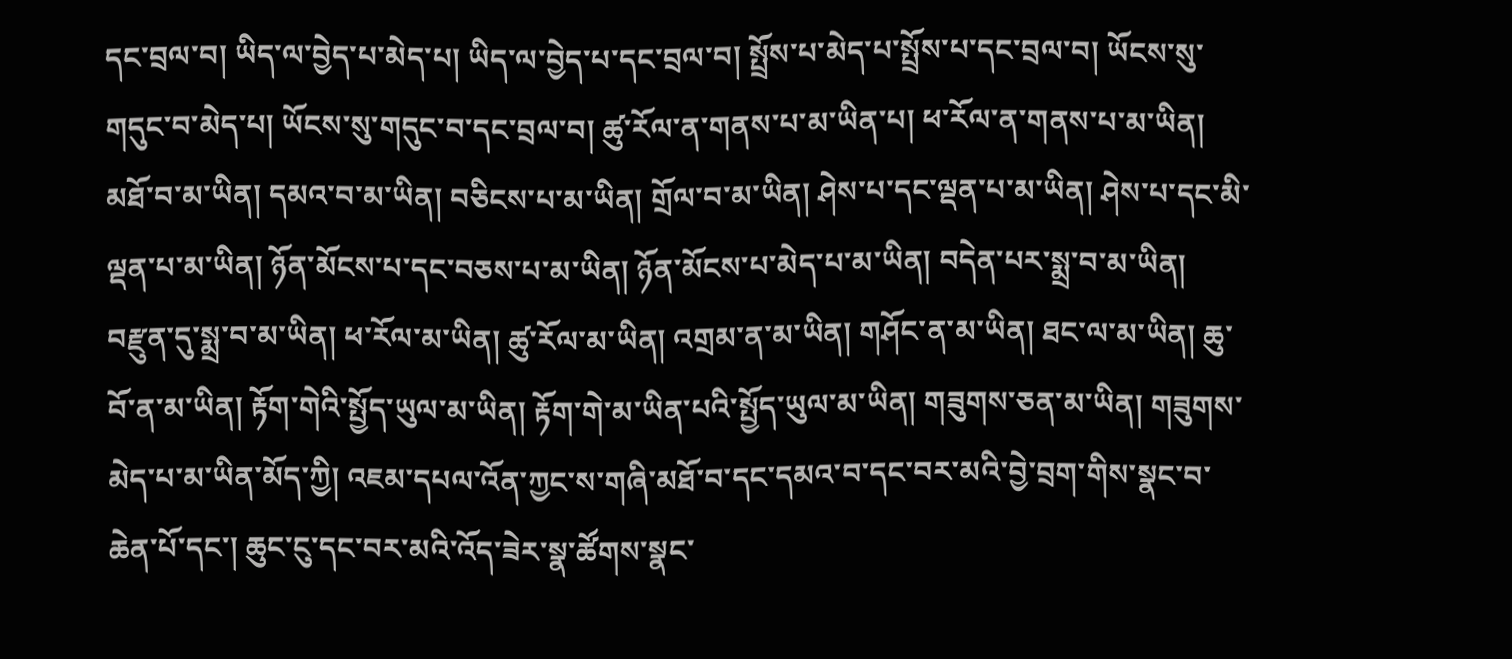དང་བྲལ་བ། ཡིད་ལ་བྱེད་པ་མེད་པ། ཡིད་ལ་བྱེད་པ་དང་བྲལ་བ། སྤྲོས་པ་མེད་པ་སྤྲོས་པ་དང་བྲལ་བ། ཡོངས་སུ་གདུང་བ་མེད་པ། ཡོངས་སུ་གདུང་བ་དང་བྲལ་བ། ཚུ་རོལ་ན་གནས་པ་མ་ཡིན་པ། ཕ་རོལ་ན་གནས་པ་མ་ཡིན། མཐོ་བ་མ་ཡིན། དམའ་བ་མ་ཡིན། བཅིངས་པ་མ་ཡིན། གྲོལ་བ་མ་ཡིན། ཤེས་པ་དང་ལྡན་པ་མ་ཡིན། ཤེས་པ་དང་མི་ལྡན་པ་མ་ཡིན། ཉོན་མོངས་པ་དང་བཅས་པ་མ་ཡིན། ཉོན་མོངས་པ་མེད་པ་མ་ཡིན། བདེན་པར་སྨྲ་བ་མ་ཡིན། བརྫུན་དུ་སྨྲ་བ་མ་ཡིན། ཕ་རོལ་མ་ཡིན། ཚུ་རོལ་མ་ཡིན། འགྲམ་ན་མ་ཡིན། གཤོང་ན་མ་ཡིན། ཐང་ལ་མ་ཡིན། ཆུ་བོ་ན་མ་ཡིན། རྟོག་གེའི་སྤྱོད་ཡུལ་མ་ཡིན། རྟོག་གེ་མ་ཡིན་པའི་སྤྱོད་ཡུལ་མ་ཡིན། གཟུགས་ཅན་མ་ཡིན། གཟུགས་མེད་པ་མ་ཡིན་མོད་ཀྱི། འཇམ་དཔལ་འོན་ཀྱང་ས་གཞི་མཐོ་བ་དང་དམའ་བ་དང་བར་མའི་བྱེ་བྲག་གིས་སྣང་བ་ཆེན་པོ་དང་། ཆུང་ངུ་དང་བར་མའི་འོད་ཟེར་སྣ་ཚོགས་སྣང་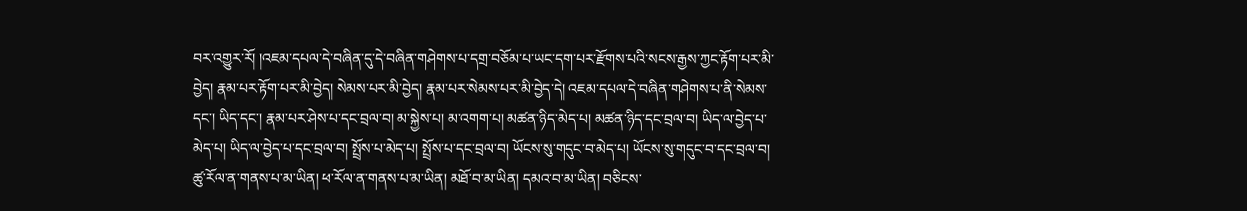བར་འགྱུར་རོ། །འཇམ་དཔལ་དེ་བཞིན་དུ་དེ་བཞིན་གཤེགས་པ་དགྲ་བཅོམ་པ་ཡང་དག་པར་རྫོགས་པའི་སངས་རྒྱས་ཀྱང་རྟོག་པར་མི་བྱེད། རྣམ་པར་རྟོག་པར་མི་བྱེད། སེམས་པར་མི་བྱེད། རྣམ་པར་སེམས་པར་མི་བྱེད་དེ། འཇམ་དཔལ་དེ་བཞིན་གཤེགས་པ་ནི་སེམས་དང་། ཡིད་དང་། རྣམ་པར་ཤེས་པ་དང་བྲལ་བ། མ་སྐྱེས་པ། མ་འགག་པ། མཚན་ཉིད་མེད་པ། མཚན་ཉིད་དང་བྲལ་བ། ཡིད་ལ་བྱེད་པ་མེད་པ། ཡིད་ལ་བྱེད་པ་དང་བྲལ་བ། སྤྲོས་པ་མེད་པ། སྤྲོས་པ་དང་བྲལ་བ། ཡོངས་སུ་གདུང་བ་མེད་པ། ཡོངས་སུ་གདུང་བ་དང་བྲལ་བ། ཚུ་རོལ་ན་གནས་པ་མ་ཡིན། ཕ་རོལ་ན་གནས་པ་མ་ཡིན། མཐོ་བ་མ་ཡིན། དམའ་བ་མ་ཡིན། བཅིངས་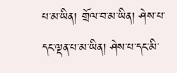པ་མ་ཡིན། གྲོལ་བ་མ་ཡིན། ཤེས་པ་དང་ལྡན་པ་མ་ཡིན། ཤེས་པ་དང་མི་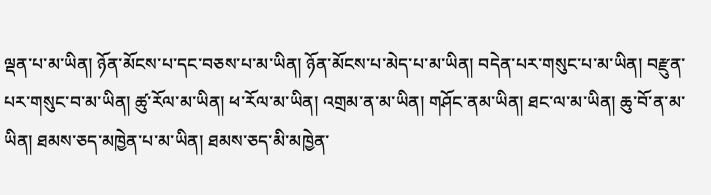ལྡན་པ་མ་ཡིན། ཉོན་མོངས་པ་དང་བཅས་པ་མ་ཡིན། ཉོན་མོངས་པ་མེད་པ་མ་ཡིན། བདེན་པར་གསུང་པ་མ་ཡིན། བརྫུན་པར་གསུང་བ་མ་ཡིན། ཚུ་རོལ་མ་ཡིན། ཕ་རོལ་མ་ཡིན། འགྲམ་ན་མ་ཡིན། གཤོང་ནམ་ཡིན། ཐང་ལ་མ་ཡིན། ཆུ་བོ་ན་མ་ཡིན། ཐམས་ཅད་མཁྱེན་པ་མ་ཡིན། ཐམས་ཅད་མི་མཁྱེན་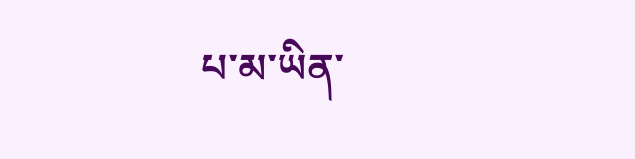པ་མ་ཡིན་